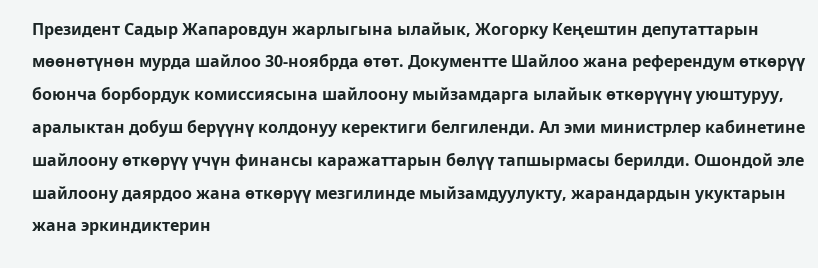Президент Садыр Жапаровдун жарлыгына ылайык, Жогорку Кеңештин депутаттарын мөөнөтүнөн мурда шайлоо 30-ноябрда өтөт. Документте Шайлоо жана референдум өткөрүү боюнча борбордук комиссиясына шайлоону мыйзамдарга ылайык өткөрүүнү уюштуруу, аралыктан добуш берүүнү колдонуу керектиги белгиленди. Ал эми министрлер кабинетине шайлоону өткөрүү үчүн финансы каражаттарын бөлүү тапшырмасы берилди. Ошондой эле шайлоону даярдоо жана өткөрүү мезгилинде мыйзамдуулукту, жарандардын укуктарын жана эркиндиктерин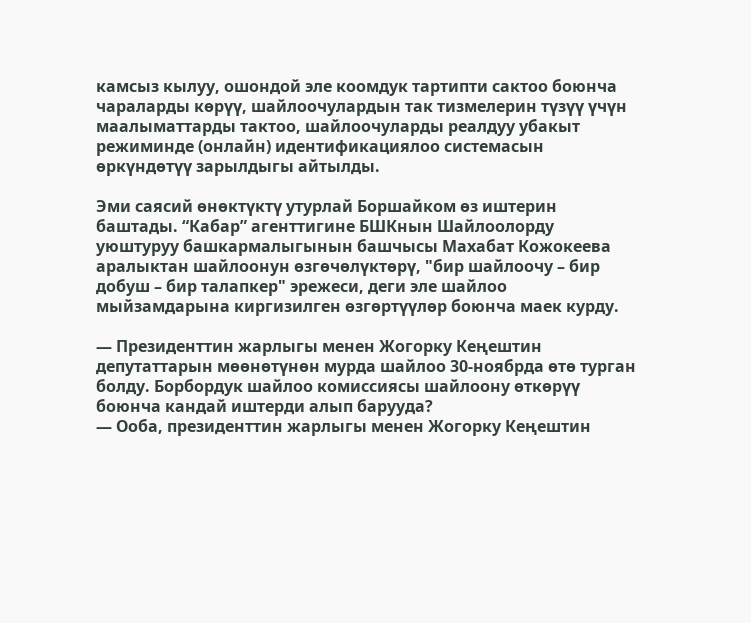камсыз кылуу, ошондой эле коомдук тартипти сактоо боюнча чараларды көрүү, шайлоочулардын так тизмелерин түзүү үчүн маалыматтарды тактоо, шайлоочуларды реалдуу убакыт режиминде (онлайн) идентификациялоо системасын өркүндөтүү зарылдыгы айтылды.

Эми саясий өнөктүктү утурлай Боршайком өз иштерин баштады. “Кабар” агенттигине БШКнын Шайлоолорду уюштуруу башкармалыгынын башчысы Махабат Кожокеева аралыктан шайлоонун өзгөчөлүктөрү, "бир шайлоочу – бир добуш – бир талапкер" эрежеси, деги эле шайлоо мыйзамдарына киргизилген өзгөртүүлөр боюнча маек курду.

— Президенттин жарлыгы менен Жогорку Кеңештин депутаттарын мөөнөтүнөн мурда шайлоо 30-ноябрда өтө турган болду. Борбордук шайлоо комиссиясы шайлоону өткөрүү боюнча кандай иштерди алып барууда?
— Ооба, президенттин жарлыгы менен Жогорку Кеңештин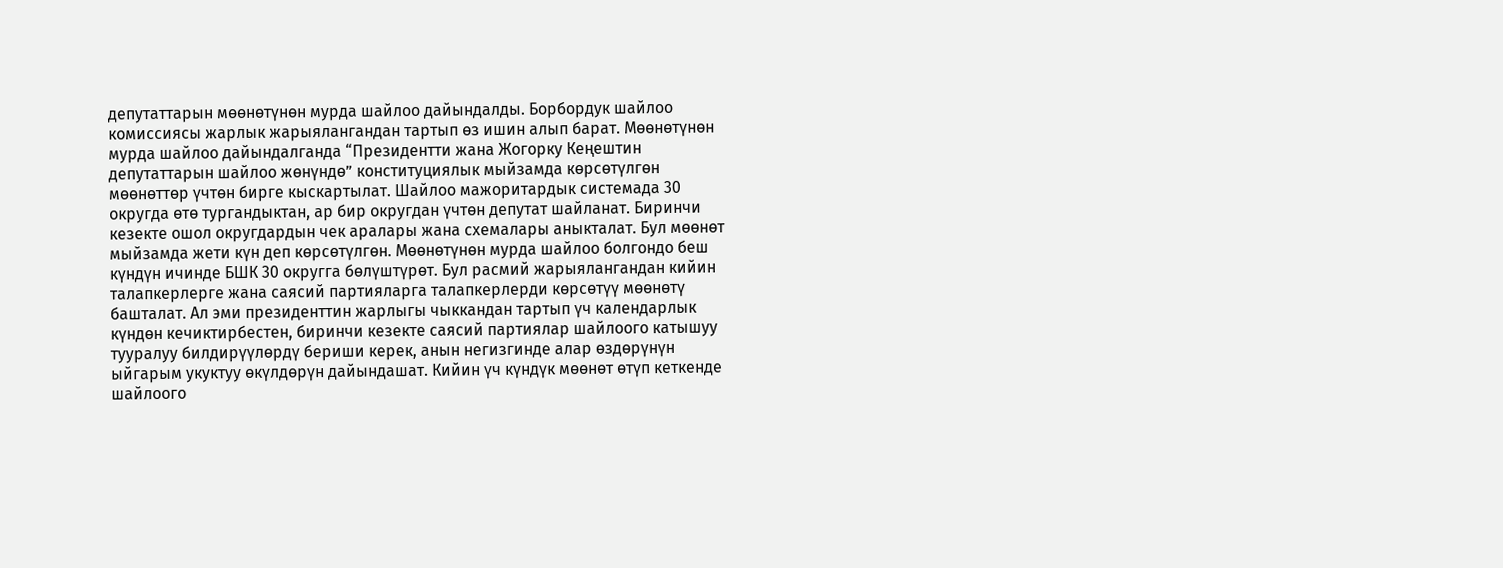депутаттарын мөөнөтүнөн мурда шайлоо дайындалды. Борбордук шайлоо комиссиясы жарлык жарыялангандан тартып өз ишин алып барат. Мөөнөтүнөн мурда шайлоо дайындалганда “Президентти жана Жогорку Кеңештин депутаттарын шайлоо жөнүндө” конституциялык мыйзамда көрсөтүлгөн мөөнөттөр үчтөн бирге кыскартылат. Шайлоо мажоритардык системада 30 округда өтө тургандыктан, ар бир округдан үчтөн депутат шайланат. Биринчи кезекте ошол округдардын чек аралары жана схемалары аныкталат. Бул мөөнөт мыйзамда жети күн деп көрсөтүлгөн. Мөөнөтүнөн мурда шайлоо болгондо беш күндүн ичинде БШК 30 округга бөлүштүрөт. Бул расмий жарыялангандан кийин талапкерлерге жана саясий партияларга талапкерлерди көрсөтүү мөөнөтү башталат. Ал эми президенттин жарлыгы чыккандан тартып үч календарлык күндөн кечиктирбестен, биринчи кезекте саясий партиялар шайлоого катышуу тууралуу билдирүүлөрдү бериши керек, анын негизгинде алар өздөрүнүн ыйгарым укуктуу өкүлдөрүн дайындашат. Кийин үч күндүк мөөнөт өтүп кеткенде шайлоого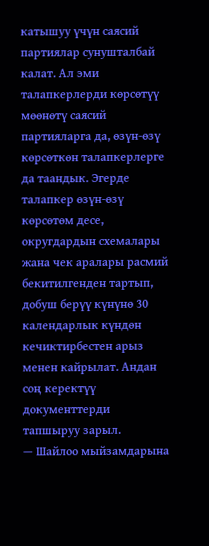катышуу үчүн саясий партиялар сунушталбай калат. Ал эми талапкерлерди көрсөтүү мөөнөтү саясий партияларга да, өзүн-өзү көрсөткөн талапкерлерге да таандык. Эгерде талапкер өзүн-өзү көрсөтөм десе, округдардын схемалары жана чек аралары расмий бекитилгенден тартып, добуш берүү күнүнө 30 календарлык күндөн кечиктирбестен арыз менен кайрылат. Андан соң керектүү документтерди тапшыруу зарыл.
— Шайлоо мыйзамдарына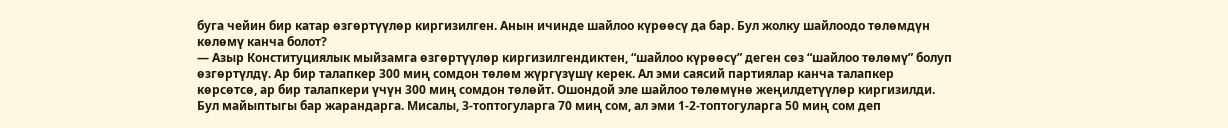буга чейин бир катар өзгөртүүлөр киргизилген. Анын ичинде шайлоо күрөөсү да бар. Бул жолку шайлоодо төлөмдүн көлөмү канча болот?
— Азыр Конституциялык мыйзамга өзгөртүүлөр киргизилгендиктен, “шайлоо күрөөсү” деген сөз “шайлоо төлөмү” болуп өзгөртүлдү. Ар бир талапкер 300 миң сомдон төлөм жүргүзүшү керек. Ал эми саясий партиялар канча талапкер көрсөтсө, ар бир талапкери үчүн 300 миң сомдон төлөйт. Ошондой эле шайлоо төлөмүнө жеңилдетүүлөр киргизилди. Бул майыптыгы бар жарандарга. Мисалы, 3-топтогуларга 70 миң сом, ал эми 1-2-топтогуларга 50 миң сом деп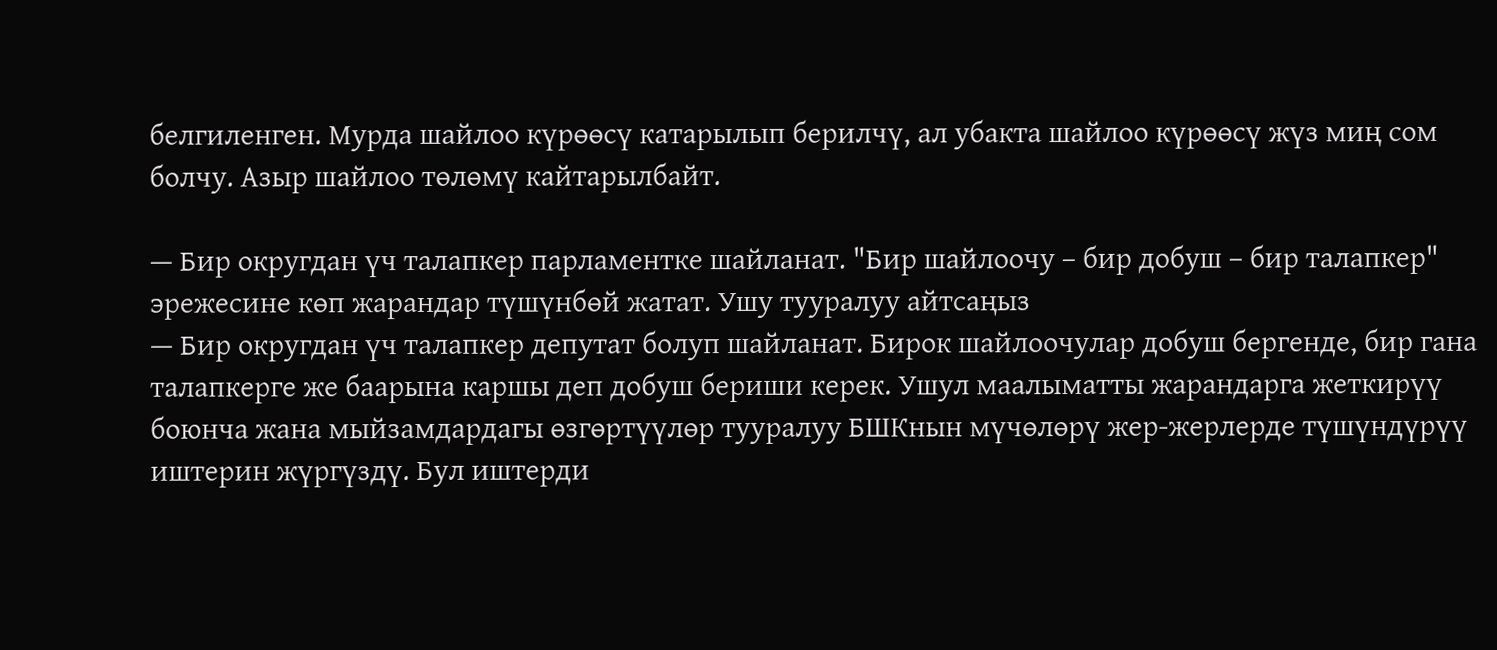белгиленген. Мурда шайлоо күрөөсү катарылып берилчү, ал убакта шайлоо күрөөсү жүз миң сом болчу. Азыр шайлоо төлөмү кайтарылбайт.

— Бир округдан үч талапкер парламентке шайланат. "Бир шайлоочу – бир добуш – бир талапкер" эрежесине көп жарандар түшүнбөй жатат. Ушу тууралуу айтсаңыз
— Бир округдан үч талапкер депутат болуп шайланат. Бирок шайлоочулар добуш бергенде, бир гана талапкерге же баарына каршы деп добуш бериши керек. Ушул маалыматты жарандарга жеткирүү боюнча жана мыйзамдардагы өзгөртүүлөр тууралуу БШКнын мүчөлөрү жер-жерлерде түшүндүрүү иштерин жүргүздү. Бул иштерди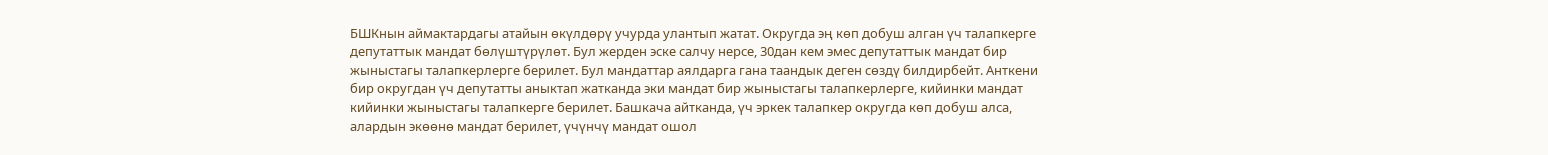БШКнын аймактардагы атайын өкүлдөрү учурда улантып жатат. Округда эң көп добуш алган үч талапкерге депутаттык мандат бөлүштүрүлөт. Бул жерден эске салчу нерсе, 30дан кем эмес депутаттык мандат бир жыныстагы талапкерлерге берилет. Бул мандаттар аялдарга гана таандык деген сөздү билдирбейт. Анткени бир округдан үч депутатты аныктап жатканда эки мандат бир жыныстагы талапкерлерге, кийинки мандат кийинки жыныстагы талапкерге берилет. Башкача айтканда, үч эркек талапкер округда көп добуш алса, алардын экөөнө мандат берилет, үчүнчү мандат ошол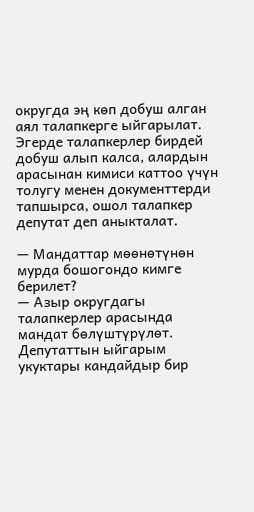округда эң көп добуш алган аял талапкерге ыйгарылат. Эгерде талапкерлер бирдей добуш алып калса, алардын арасынан кимиси каттоо үчүн толугу менен документтерди тапшырса, ошол талапкер депутат деп аныкталат.

— Мандаттар мөөнөтүнөн мурда бошогондо кимге берилет?
— Азыр округдагы талапкерлер арасында мандат бөлүштүрүлөт. Депутаттын ыйгарым укуктары кандайдыр бир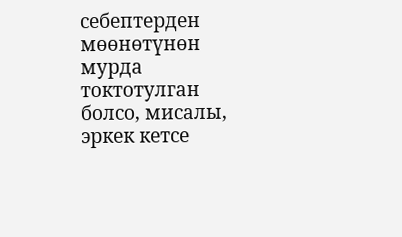себептерден мөөнөтүнөн мурда токтотулган болсо, мисалы, эркек кетсе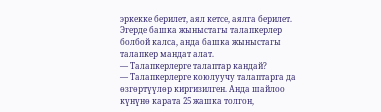эркекке берилет, аял кетсе, аялга берилет. Эгерде башка жыныстагы талапкерлер болбой калса, анда башка жыныстагы талапкер мандат алат.
— Талапкерлерге талаптар кандай?
— Талапкерлерге коюлуучу талаптарга да өзгөртүүлөр киргизилген. Анда шайлоо күнүнө карата 25 жашка толгон,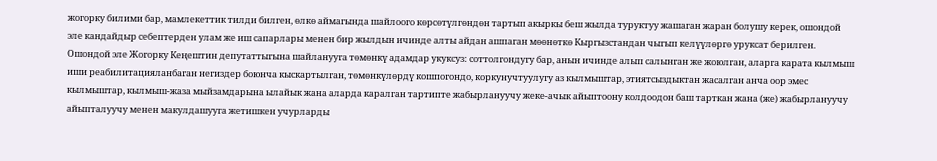жогорку билими бар, мамлекеттик тилди билген, өлкө аймагында шайлоого көрсөтүлгөндөн тартып акыркы беш жылда туруктуу жашаган жаран болушу керек, ошондой эле кандайдыр себептерден улам же иш сапарлары менен бир жылдын ичинде алты айдан ашпаган мөөнөткө Кыргызстандан чыгып келүүлөргө уруксат берилген. Ошондой эле Жогорку Кеңештин депутаттыгына шайланууга төмөнкү адамдар укуксуз: соттолгондугу бар, анын ичинде алып салынган же жоюлган, аларга карата кылмыш иши реабилитацияланбаган негиздер боюнча кыскартылган, төмөнкүлөрдү кошпогондо, коркунучтуулугу аз кылмыштар, этиятсыздыктан жасалган анча оор эмес кылмыштар, кылмыш-жаза мыйзамдарына ылайык жана аларда каралган тартипте жабырлануучу жеке-ачык айыптоону колдоодон баш тарткан жана (же) жабырлануучу айыпталуучу менен макулдашууга жетишкен учурларды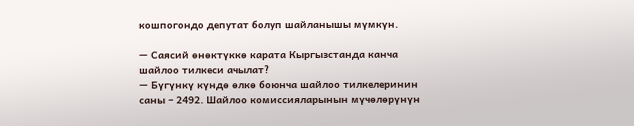кошпогондо депутат болуп шайланышы мүмкүн.

— Саясий өнөктүккө карата Кыргызстанда канча шайлоо тилкеси ачылат?
— Бүгүнкү күндө өлкө боюнча шайлоо тилкелеринин саны – 2492. Шайлоо комиссияларынын мүчөлөрүнүн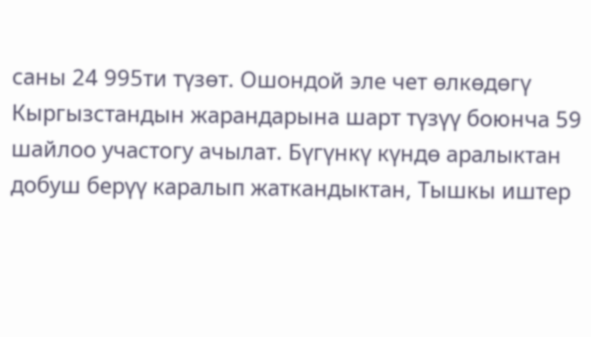саны 24 995ти түзөт. Ошондой эле чет өлкөдөгү Кыргызстандын жарандарына шарт түзүү боюнча 59 шайлоо участогу ачылат. Бүгүнкү күндө аралыктан добуш берүү каралып жаткандыктан, Тышкы иштер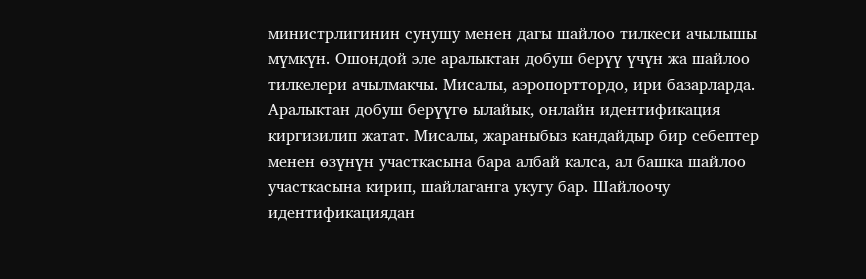министрлигинин сунушу менен дагы шайлоо тилкеси ачылышы мүмкүн. Ошондой эле аралыктан добуш берүү үчүн жа шайлоо тилкелери ачылмакчы. Мисалы, аэропорттордо, ири базарларда. Аралыктан добуш берүүгө ылайык, онлайн идентификация киргизилип жатат. Мисалы, жараныбыз кандайдыр бир себептер менен өзүнүн участкасына бара албай калса, ал башка шайлоо участкасына кирип, шайлаганга укугу бар. Шайлоочу идентификациядан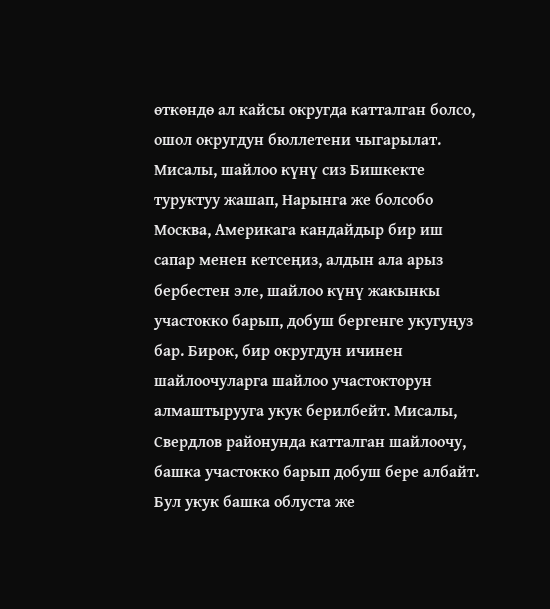өткөндө ал кайсы округда катталган болсо, ошол округдун бюллетени чыгарылат. Мисалы, шайлоо күнү сиз Бишкекте туруктуу жашап, Нарынга же болсобо Москва, Америкага кандайдыр бир иш сапар менен кетсеңиз, алдын ала арыз бербестен эле, шайлоо күнү жакынкы участокко барып, добуш бергенге укугуңуз бар. Бирок, бир округдун ичинен шайлоочуларга шайлоо участокторун алмаштырууга укук берилбейт. Мисалы, Свердлов районунда катталган шайлоочу, башка участокко барып добуш бере албайт. Бул укук башка облуста же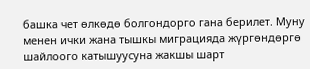башка чет өлкөдө болгондорго гана берилет. Муну менен ички жана тышкы миграцияда жүргөндөргө шайлоого катышуусуна жакшы шарт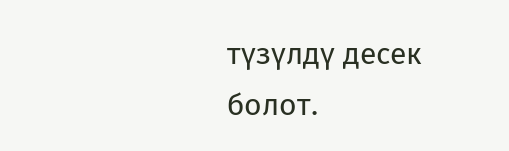түзүлдү десек болот.